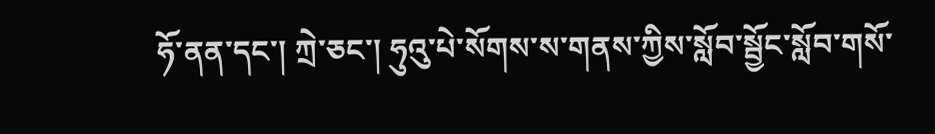ཧོ་ནན་དང་། ཀྲེ་ཅང་། ཧུའུ་པེ་སོགས་ས་གནས་ཀྱིས་སློབ་སྦྱོང་སློབ་གསོ་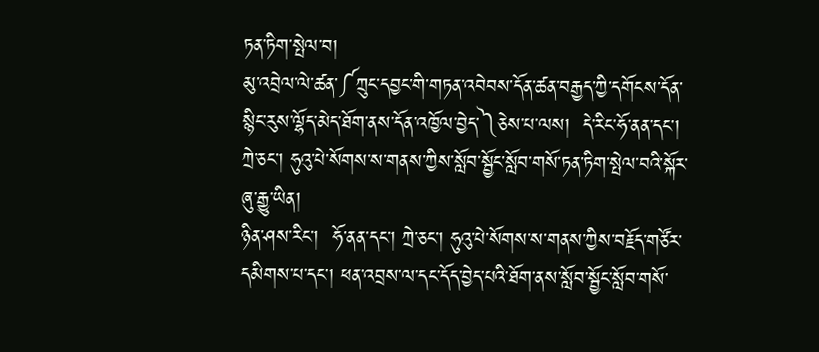ཏན་ཏིག་སྤེལ་བ།
མུ་འབྲེལ་ལེ་ཚན་༼ཀྲུང་དབྱང་གི་གཏན་འབེབས་དོན་ཚན་བརྒྱད་ཀྱི་དགོངས་དོན་སྙིང་རུས་ལྷོད་མེད་ཐོག་ནས་དོན་འཁྱོལ་བྱེད་༽ཅེས་པ་ལས།  དེ་རིང་ཧོ་ནན་དང་། ཀྲེ་ཅང་། ཧུའུ་པེ་སོགས་ས་གནས་ཀྱིས་སློབ་སྦྱོང་སློབ་གསོ་ཏན་ཏིག་སྤེལ་བའི་སྐོར་ཞུ་རྒྱུ་ཡིན།
ཉིན་ཤས་རིང་།  ཧོ་ནན་དང་། ཀྲེ་ཅང་། ཧུའུ་པེ་སོགས་ས་གནས་ཀྱིས་བརྗོད་གཙོར་དམིགས་པ་དང་། ཕན་འབྲས་ལ་དང་དོད་བྱེད་པའི་ཐོག་ནས་སློབ་སྦྱོང་སློབ་གསོ་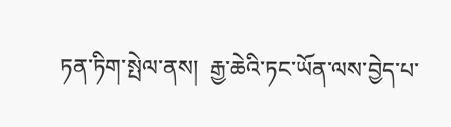ཏན་ཏིག་སྤེལ་ནས།  རྒྱ་ཆེའི་ཏང་ཡོན་ལས་བྱེད་པ་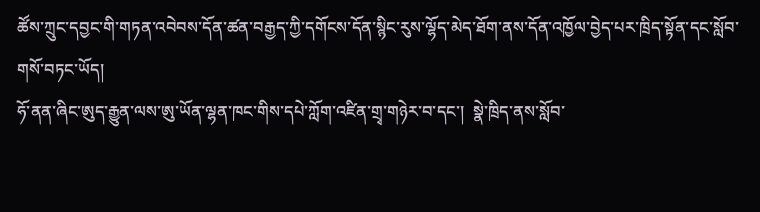ཚོས་ཀྲུང་དབྱང་གི་གཏན་འབེབས་དོན་ཚན་བརྒྱད་ཀྱི་དགོངས་དོན་སྙིང་རུས་ལྷོད་མེད་ཐོག་ནས་དོན་འཁྱོལ་བྱེད་པར་ཁྲིད་སྟོན་དང་སློབ་གསོ་བཏང་ཡོད།
ཧོ་ནན་ཞིང་ཨུད་རྒྱུན་ལས་ཨུ་ཡོན་ལྷན་ཁང་གིས་དཔེ་ཀློག་འཛིན་གྲྭ་གཉེར་བ་དང་།  སྣེ་ཁྲིད་ནས་སློབ་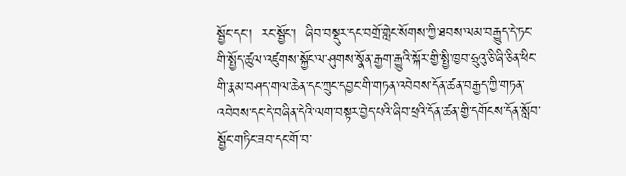སྦྱོང་དང་།  རང་སྦྱོང་།  ཞིབ་བསྡུར་དང་བགྲོ་གླེང་སོགས་ཀྱི་ཐབས་ལམ་བརྒྱུད་དེ་ཏང་གི་སྤྱོད་ཚུལ་འཛུགས་སྐྱོང་ལ་ཤུགས་སྣོན་རྒྱག་རྒྱུའི་སྐོར་གྱི་སྤྱི་ཁྱབ་ཧྲུའུ་ཅི་ཞི་ཅིན་ཕིང་གི་རྣམ་བཤད་གལ་ཆེན་དང་ཀྲུང་དབྱང་གི་གཏན་འབེབས་དོན་ཚན་བརྒྱད་ཀྱི་གཏན་འབེབས་དང་དེ་བཞིན་དེའི་ལག་བསྟར་བྱེད་པའི་ཞིབ་ཕྲའི་དོན་ཚན་གྱི་དགོངས་དོན་སློབ་སྦྱོང་གཏིང་ཟབ་དང་གོ་བ་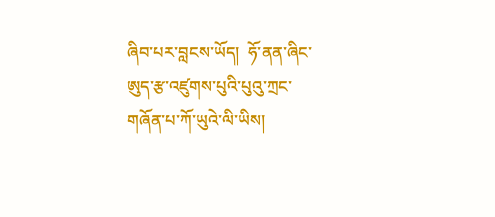ཞིབ་པར་བླངས་ཡོད།  ཧོ་ནན་ཞིང་ཨུད་རྩ་འཛུགས་པུའི་པུའུ་ཀྲང་གཞོན་པ་ཀོ་ཡུའེ་ལི་ཡིས།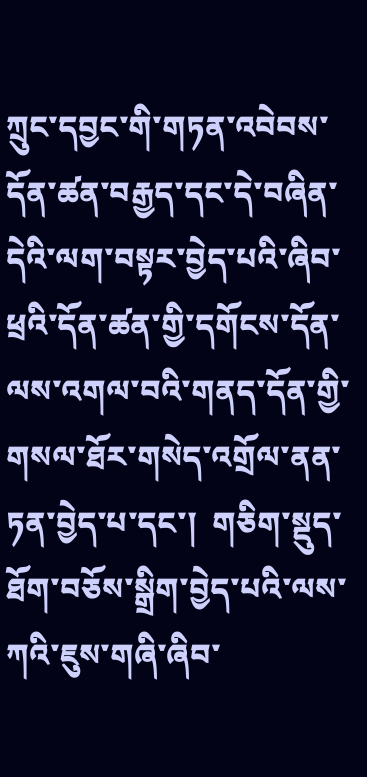ཀྲུང་དབྱང་གི་གཏན་འབེབས་དོན་ཚན་བརྒྱད་དང་དེ་བཞིན་དེའི་ལག་བསྟར་བྱེད་པའི་ཞིབ་ཕྲའི་དོན་ཚན་གྱི་དགོངས་དོན་ལས་འགལ་བའི་གནད་དོན་གྱི་གསལ་ཐོར་གསེད་འགྲོལ་ནན་ཏན་བྱེད་པ་དང་།  གཅིག་སྡུད་ཐོག་བཅོས་སྒྲིག་བྱེད་པའི་ལས་ཀའི་ཇུས་གཞི་ཞིབ་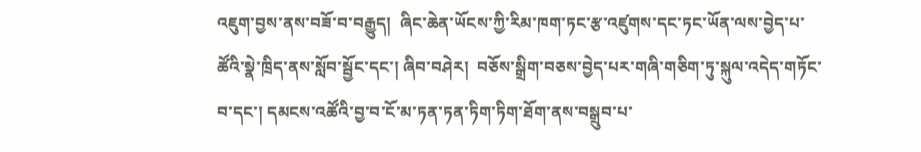འཇུག་བྱས་ནས་བཟོ་བ་བརྒྱུད།  ཞིང་ཆེན་ཡོངས་ཀྱི་རིམ་ཁག་ཏང་རྩ་འཛུགས་དང་ཏང་ཡོན་ལས་བྱེད་པ་ཚོའི་སྣེ་ཁྲིད་ནས་སློབ་སྦྱོང་དང་། ཞིབ་བཤེར།  བཅོས་སྒྲིག་བཅས་བྱེད་པར་གཞི་གཅིག་ཏུ་སྐུལ་འདེད་གཏོང་བ་དང་། དམངས་འཚོའི་བྱ་བ་ངོ་མ་ཏན་ཏན་ཏིག་ཏིག་ཐོག་ནས་བསྒྲུབ་པ་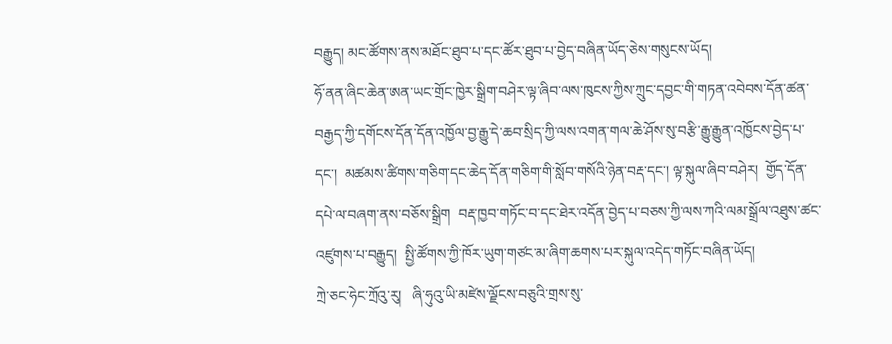བརྒྱུད། མང་ཚོགས་ནས་མཐོང་ཐུབ་པ་དང་ཚོར་ཐུབ་པ་བྱེད་བཞིན་ཡོད་ཅེས་གསུངས་ཡོད།
ཧོ་ནན་ཞིང་ཆེན་ཨན་ཡང་གྲོང་ཁྱེར་སྒྲིག་བཤེར་ལྟ་ཞིབ་ལས་ཁུངས་ཀྱིས་ཀྲུང་དབྱང་གི་གཏན་འབེབས་དོན་ཚན་བརྒྱད་ཀྱི་དགོངས་དོན་དོན་འཁྱོལ་བྱ་རྒྱུ་དེ་ཆབ་སྲིད་ཀྱི་ལས་འགན་གལ་ཆེ་ཤོས་སུ་བརྩི་རྒྱུ་རྒྱུན་འཁྱོངས་བྱེད་པ་དང་།  མཚམས་ཚིགས་གཅིག་དང་ཆེད་དོན་གཅིག་གི་སློབ་གསོའི་ཉེན་བརྡ་དང་། ལྟ་སྐུལ་ཞིབ་བཤེར།  གྱོད་དོན་དཔེ་ལ་བཞག་ནས་བཅོས་སྒྲིག  བརྡ་ཁྱབ་གཏོང་བ་དང་ཐེར་འདོན་བྱེད་པ་བཅས་ཀྱི་ལས་ཀའི་ལམ་སྒྲོལ་འཐུས་ཚང་འཛུགས་པ་བརྒྱུད།  སྤྱི་ཚོགས་ཀྱི་ཁོར་ཡུག་གཙང་མ་ཞིག་ཆགས་པར་སྐུལ་འདེད་གཏོང་བཞིན་ཡོད།
ཀྲེ་ཅང་ཧེང་ཀྲོའུ་རུ།   ཞི་ཧུའུ་ཡི་མཛེས་ལྗོངས་བཅུའི་གྲས་སུ་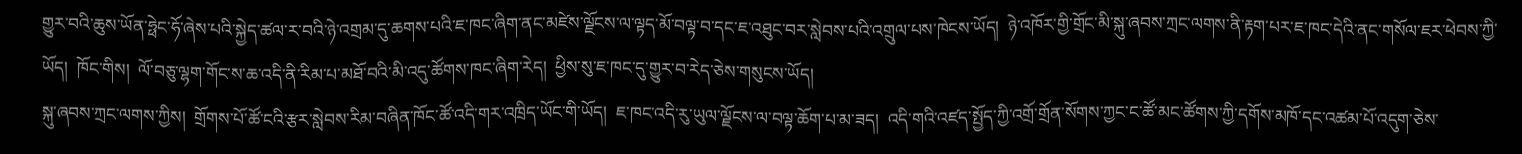གྱུར་བའི་ཆུས་ཡོན་ཧྥེང་ཧོ་ཞེས་པའི་སྐྱེད་ཚལ་ར་བའི་ཉེ་འགྲམ་དུ་ཆགས་པའི་ཇ་ཁང་ཞིག་ནང་མཛེས་ལྗོངས་ལ་ལྟད་མོ་བལྟ་བ་དང་ཇ་འཐུང་བར་སླེབས་པའི་འགྲུལ་པས་ཁེངས་ཡོད།  ཉེ་འཁོར་གྱི་གྲོང་མི་སྐུ་ཞབས་ཀྲང་ལགས་ནི་རྟག་པར་ཇ་ཁང་དེའི་ནང་གསོལ་ཇར་ཕེབས་ཀྱི་ཡོད།  ཁོང་གིས།  ལོ་བཅུ་ལྷག་གོང་ས་ཆ་འདི་ནི་རིམ་པ་མཐོ་བའི་མི་འདུ་ཚོགས་ཁང་ཞིག་རེད།  ཕྱིས་སུ་ཇ་ཁང་དུ་གྱུར་བ་རེད་ཅེས་གསུངས་ཡོད།
སྐུ་ཞབས་ཀྲང་ལགས་ཀྱིས།  གྲོགས་པོ་ཚོ་ངའི་རྩར་སླེབས་རིམ་བཞིན་ཁོང་ཚོ་འདི་གར་འཁྲིད་ཡོང་གི་ཡོད།  ཇ་ཁང་འདི་རུ་ཡུལ་ལྗོངས་ལ་བལྟ་ཆོག་པ་མ་ཟད།  འདི་གའི་འཛད་སྤྱོད་ཀྱི་འགྲོ་གྲོན་སོགས་ཀྱང་ང་ཚོ་མང་ཚོགས་ཀྱི་དགོས་མཁོ་དང་འཚམ་པོ་འདུག་ཅེས་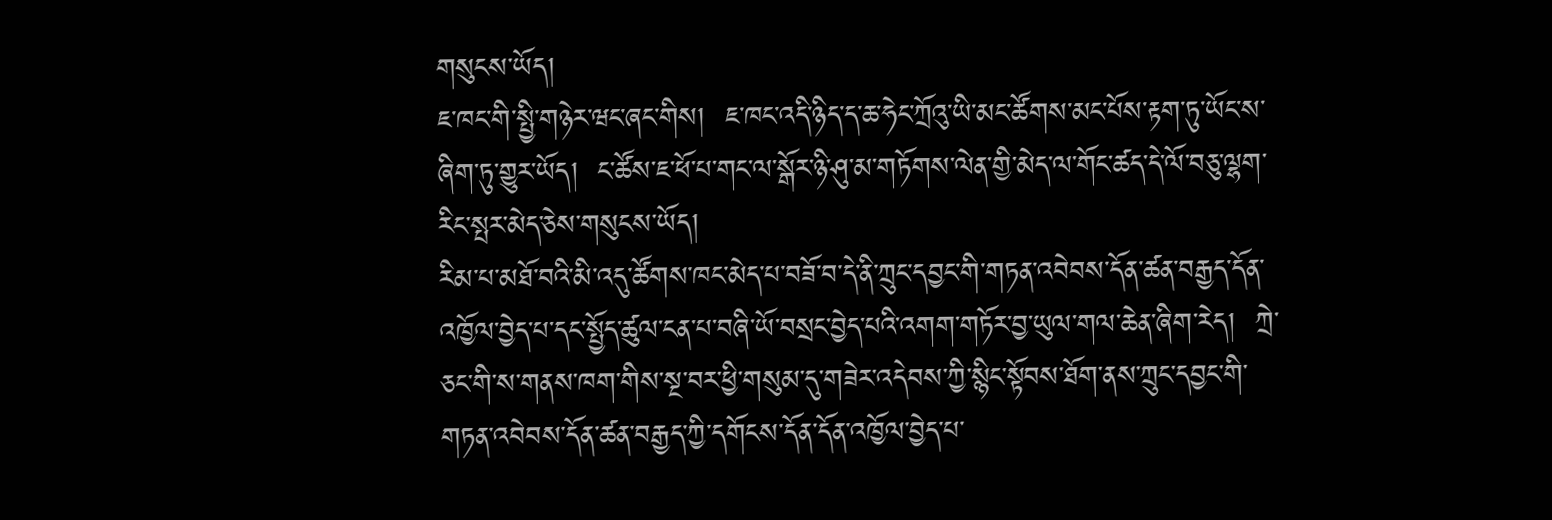གསུངས་ཡོད།
ཇ་ཁང་གི་སྤྱི་གཉེར་ཝང་ཞང་གིས།  ཇ་ཁང་འདི་ཉིད་ད་ཆ་ཧེང་ཀྲོའུ་ཡི་མང་ཚོགས་མང་པོས་རྟག་ཏུ་ཡོང་ས་ཞིག་ཏུ་གྱུར་ཡོད།  ང་ཚོས་ཇ་ཕོ་པ་གང་ལ་སྒོར་ཉི་ཤུ་མ་གཏོགས་ལེན་གྱི་མེད་ལ་གོང་ཚད་དེ་ལོ་བཅུ་ལྷག་རིང་སྤར་མེད་ཅེས་གསུངས་ཡོད།
རིམ་པ་མཐོ་བའི་མི་འདུ་ཚོགས་ཁང་མེད་པ་བཟོ་བ་དེ་ནི་ཀྲུང་དབྱང་གི་གཏན་འབེབས་དོན་ཚན་བརྒྱད་དོན་འཁྱོལ་བྱེད་པ་དང་སྤྱོད་ཚུལ་ངན་པ་བཞི་ཡོ་བསྲང་བྱེད་པའི་འགག་གཏོར་བྱ་ཡུལ་གལ་ཆེན་ཞིག་རེད།  ཀྲེ་ཅང་གི་ས་གནས་ཁག་གིས་སྔ་བར་ཕྱི་གསུམ་དུ་གཟེར་འདེབས་ཀྱི་སྙིང་སྟོབས་ཐོག་ནས་ཀྲུང་དབྱང་གི་གཏན་འབེབས་དོན་ཚན་བརྒྱད་ཀྱི་དགོངས་དོན་དོན་འཁྱོལ་བྱེད་པ་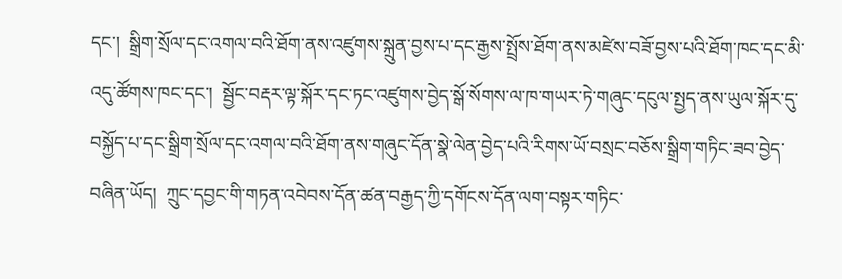དང་།  སྒྲིག་སྲོལ་དང་འགལ་བའི་ཐོག་ནས་འཛུགས་སྐྲུན་བྱས་པ་དང་རྒྱས་སྤྲོས་ཐོག་ནས་མཛེས་བཟོ་བྱས་པའི་ཐོག་ཁང་དང་མི་འདུ་ཚོགས་ཁང་དང་།  སྦྱོང་བརྡར་ལྟ་སྐོར་དང་ཏང་འཛུགས་བྱེད་སྒོ་སོགས་ལ་ཁ་གཡར་ཏེ་གཞུང་དངུལ་སྤྱད་ནས་ཡུལ་སྐོར་དུ་བསྐྱོད་པ་དང་སྒྲིག་སྲོལ་དང་འགལ་བའི་ཐོག་ནས་གཞུང་དོན་སྣེ་ལེན་བྱེད་པའི་རིགས་ཡོ་བསྲང་བཅོས་སྒྲིག་གཏིང་ཟབ་བྱེད་བཞིན་ཡོད།  ཀྲུང་དབྱང་གི་གཏན་འབེབས་དོན་ཚན་བརྒྱད་ཀྱི་དགོངས་དོན་ལག་བསྟར་གཏིང་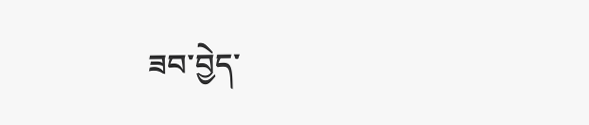ཟབ་བྱེད་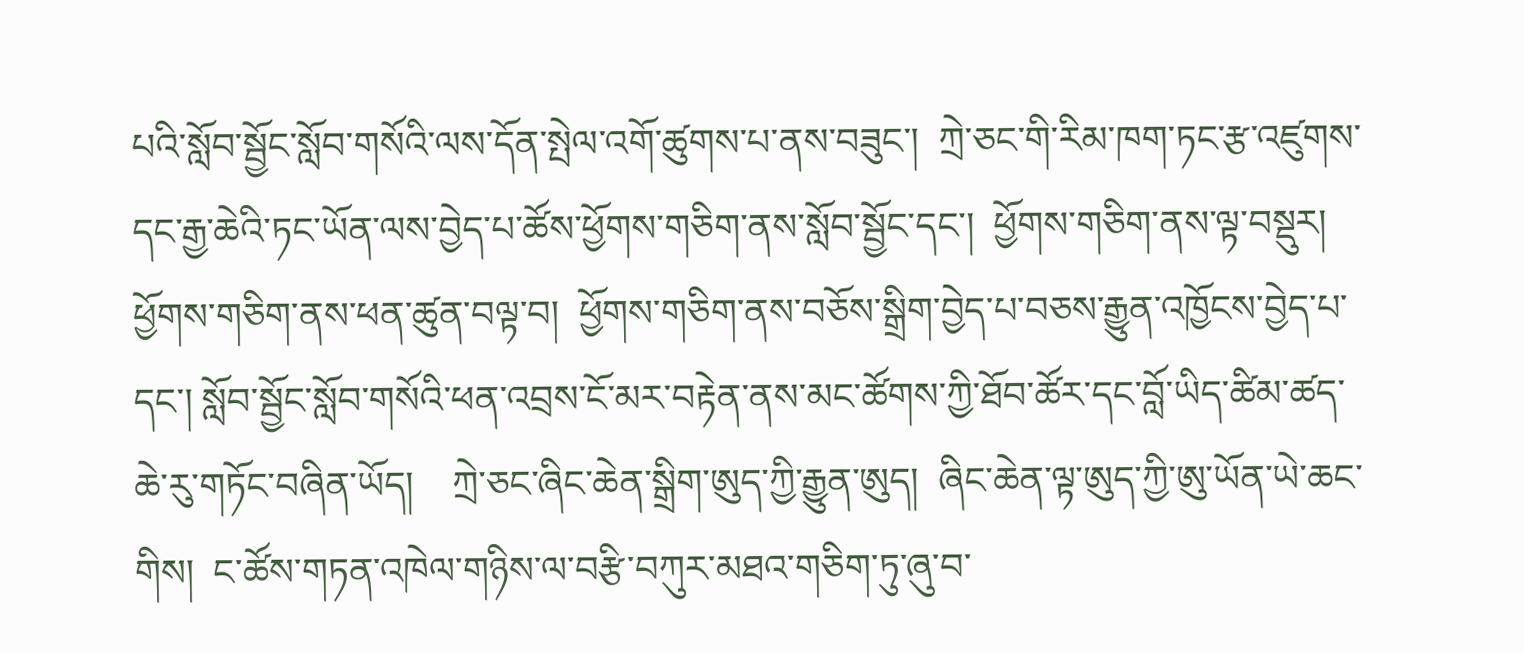པའི་སློབ་སྦྱོང་སློབ་གསོའི་ལས་དོན་སྤེལ་འགོ་ཚུགས་པ་ནས་བཟུང་།  ཀྲེ་ཅང་གི་རིམ་ཁག་ཏང་རྩ་འཛུགས་དང་རྒྱ་ཆེའི་ཏང་ཡོན་ལས་བྱེད་པ་ཚོས་ཕྱོགས་གཅིག་ནས་སློབ་སྦྱོང་དང་།  ཕྱོགས་གཅིག་ནས་ལྟ་བསྡུར།  ཕྱོགས་གཅིག་ནས་ཕན་ཚུན་བལྟ་བ།  ཕྱོགས་གཅིག་ནས་བཅོས་སྒྲིག་བྱེད་པ་བཅས་རྒྱུན་འཁྱོངས་བྱེད་པ་དང་། སློབ་སྦྱོང་སློབ་གསོའི་ཕན་འབྲས་ངོ་མར་བརྟེན་ནས་མང་ཚོགས་ཀྱི་ཐོབ་ཚོར་དང་བློ་ཡིད་ཚིམ་ཚད་ཆེ་རུ་གཏོང་བཞིན་ཡོད།    ཀྲེ་ཅང་ཞིང་ཆེན་སྒྲིག་ཨུད་ཀྱི་རྒྱུན་ཨུད།  ཞིང་ཆེན་ལྟ་ཨུད་ཀྱི་ཨུ་ཡོན་ཡེ་ཆང་གིས།  ང་ཚོས་གཏན་འཁེལ་གཉིས་ལ་བརྩི་བཀུར་མཐའ་གཅིག་ཏུ་ཞུ་བ་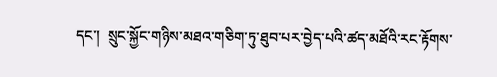དང་།  སྲུང་སྐྱོང་གཉིས་མཐའ་གཅིག་ཏུ་ཐུབ་པར་བྱེད་པའི་ཚད་མཐོའི་རང་རྟོགས་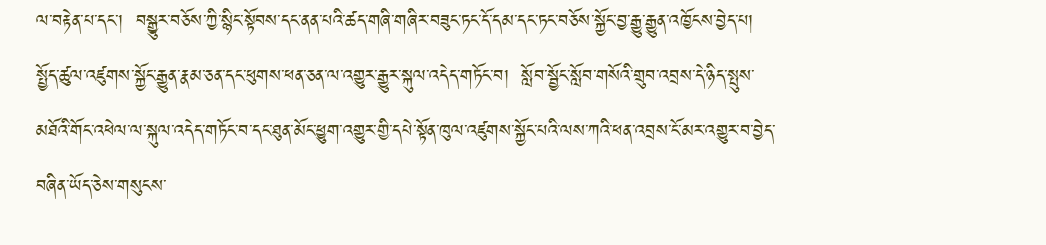ལ་བརྟེན་པ་དང་།  བསྒྱུར་བཅོས་ཀྱི་སྙིང་སྟོབས་དང་ནན་པའི་ཚད་གཞི་གཞིར་བཟུང་ཏང་དོ་དམ་དང་ཏང་བཅོས་སྐྱོང་བྱ་རྒྱུ་རྒྱུན་འཁྱོངས་བྱེད་པ།  སྤྱོད་ཚུལ་འཛུགས་སྐྱོང་རྒྱུན་རྣམ་ཅན་དང་ཕུགས་ཕན་ཅན་ལ་འགྱུར་རྒྱུར་སྐུལ་འདེད་གཏོང་བ།  སློབ་སྦྱོང་སློབ་གསོའི་གྲུབ་འབྲས་དེ་ཉིད་སྤུས་མཐོའི་གོང་འཕེལ་ལ་སྐུལ་འདེད་གཏོང་བ་དང་ཐུན་མོང་ཕྱུག་འགྱུར་གྱི་དཔེ་སྟོན་ཁུལ་འཛུགས་སྐྱོང་པའི་ལས་ཀའི་ཕན་འབྲས་ངོ་མར་འགྱུར་བ་བྱེད་བཞིན་ཡོད་ཅེས་གསུངས་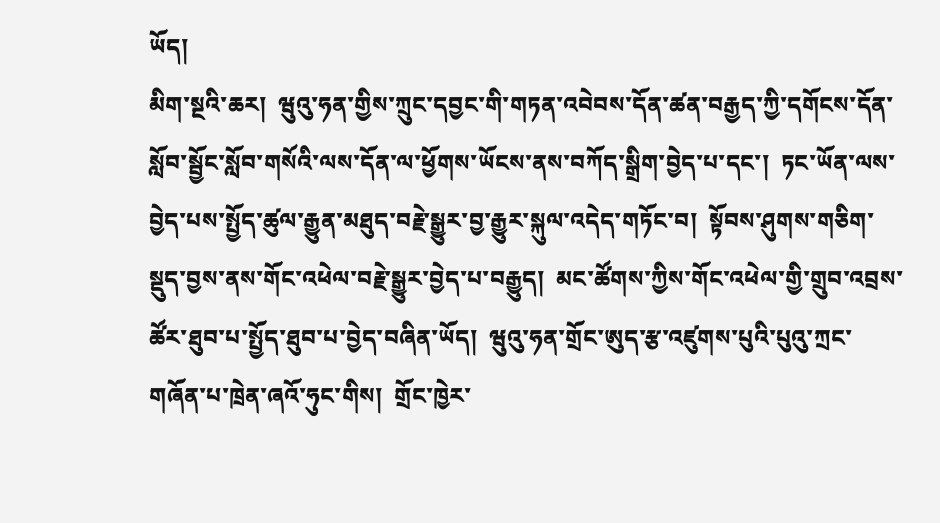ཡོད།
མིག་སྔའི་ཆར།  ཝུའུ་ཧན་གྱིས་ཀྲུང་དབྱང་གི་གཏན་འབེབས་དོན་ཚན་བརྒྱད་ཀྱི་དགོངས་དོན་སློབ་སྦྱོང་སློབ་གསོའི་ལས་དོན་ལ་ཕྱོགས་ཡོངས་ནས་བཀོད་སྒྲིག་བྱེད་པ་དང་།  ཏང་ཡོན་ལས་བྱེད་པས་སྤྱོད་ཚུལ་རྒྱུན་མཐུད་བརྗེ་སྒྱུར་བྱ་རྒྱུར་སྐུལ་འདེད་གཏོང་བ།  སྟོབས་ཤུགས་གཅིག་སྡུད་བྱས་ནས་གོང་འཕེལ་བརྗེ་སྒྱུར་བྱེད་པ་བརྒྱུད།  མང་ཚོགས་ཀྱིས་གོང་འཕེལ་གྱི་གྲུབ་འབྲས་ཚོར་ཐུབ་པ་སྤྱོད་ཐུབ་པ་བྱེད་བཞིན་ཡོད།  ཝུའུ་ཧན་གྲོང་ཨུད་རྩ་འཛུགས་པུའི་པུའུ་ཀྲང་གཞོན་པ་ཁྲེན་ཞའོ་ཧུང་གིས།  གྲོང་ཁྱེར་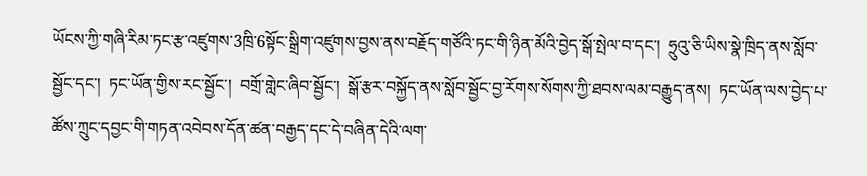ཡོངས་ཀྱི་གཞི་རིམ་ཏང་རྩ་འཛུགས་3ཁྲི་6སྟོང་སྒྲིག་འཛུགས་བྱས་ནས་བརྗོད་གཙོའི་ཏང་གི་ཉིན་མོའི་བྱེད་སྒོ་སྤེལ་བ་དང་།  ཧྲུའུ་ཅི་ཡིས་སྣེ་ཁྲིད་ནས་སློབ་སྦྱོང་དང་།  ཏང་ཡོན་གྱིས་རང་སྦྱོང་།  བགྲོ་གླེང་ཞིབ་སྦྱོང་།  སྒོ་རྩར་བསྐྱོད་ནས་སློབ་སྦྱོང་བྱ་རོགས་སོགས་ཀྱི་ཐབས་ལམ་བརྒྱུད་ནས།  ཏང་ཡོན་ལས་བྱེད་པ་ཚོས་ཀྲུང་དབྱང་གི་གཏན་འབེབས་དོན་ཚན་བརྒྱད་དང་དེ་བཞིན་དེའི་ལག་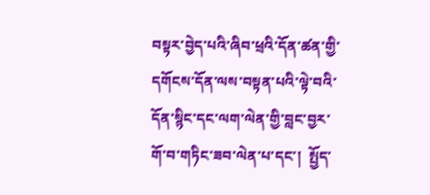བསྟར་བྱེད་པའི་ཞིབ་ཕྲའི་དོན་ཚན་གྱི་དགོངས་དོན་ལས་བསྟན་པའི་ལྟེ་བའི་དོན་སྙིང་དང་ལག་ལེན་གྱི་བླང་བྱར་གོ་བ་གཏིང་ཟབ་ལེན་པ་དང་།  སྤྱོད་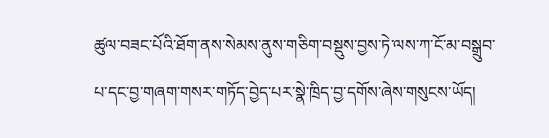ཚུལ་བཟང་པོའི་ཐོག་ནས་སེམས་ནུས་གཅིག་བསྡུས་བྱས་ཏེ་ལས་ཀ་ངོ་མ་བསྒྲུབ་པ་དང་བྱ་གཞག་གསར་གཏོད་བྱེད་པར་སྣེ་ཁྲིད་བྱ་དགོས་ཞེས་གསུངས་ཡོད།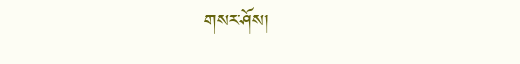གསར་ཤོས།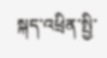སྐད་འཕྲིན་སྤྱི་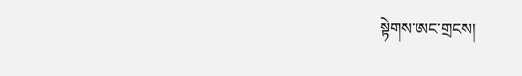སྟེགས་ཨང་གྲངས།